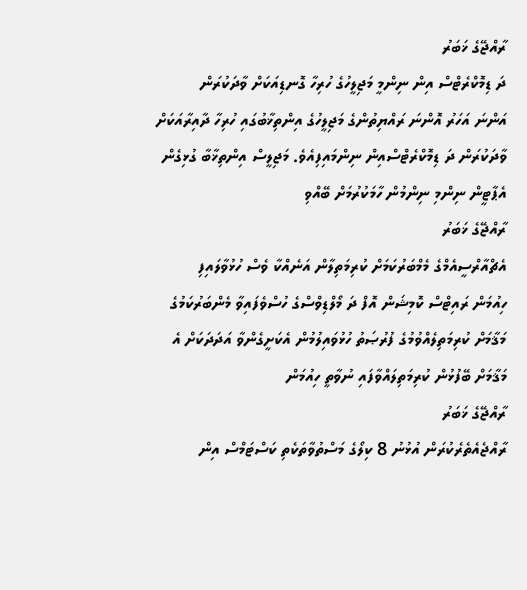ރާއްޖޭގެ ޚަބަރު
ދަ ޑިމޮކްރެޓްސް އިން ނިންމީ މަޖިލީހުގެ ހުރިހާ ގޮނޑިއަކަށް ވާދަކުރަން
އަންނަ އަހަރު އޮންނަ ރައްޔިތުންގެ މަޖިލީހުގެ އިންތިޚާބުގައި ހުރިހާ ދާއިރާއަކަށް ވާދަކުރަން ދަ ޑިމޮކްރެޓްސްއިން ނިންމައިފިއެވެ. މަޖިލީސް އިންތިޚާބާ ގުޅިގެން އެޕާޓީން ނިންމި ނިންމުން ހާމަކުރުމަށް ބޭއްވި
ރާއްޖޭގެ ޚަބަރު
އެޗްއާރްސީއެމްގެ މެމްބަރުކަމަށް ކުރިމަތިލާން އަނެއްކާ ވެސް ހުޅުވާލައިފި
ހިއުމަން ރައިޓްސް ކޮމިޝަން އޮފް ދަ މޯލްޑިވްސްގެ ހުސްވެފައިވާ މެންބަރުކަމުގެ މަޤާމަށް ކުރިމަތިލެއްވުމުގެ ފުރުޞަތު ހުޅުވައިލުމުން އެކަށީގެންވާ އަދަދަކަށް އެ މަޤާމަށް ބޭފުޅުން ކުރިމަތިލައްވާފައި ނުވާތީ ހިއުމަން
ރާއްޖޭގެ ޚަބަރު
ރާއްޖެއެތެރެކުރަން އުޅުނު 8 ކިލޯގެ މަސްތުވާތަކެތި ކަސްޓަމްސް އިން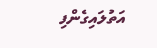އަތުލައިގެންފި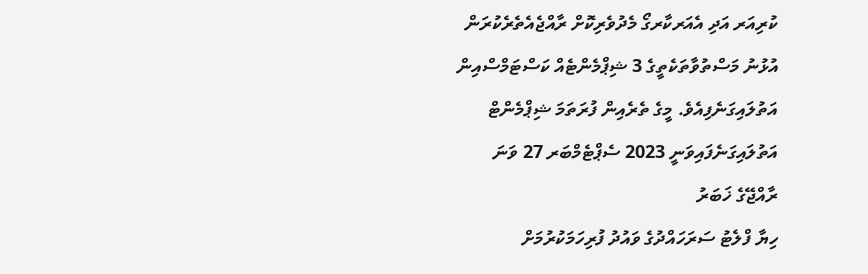ކުރިއަރ އަދި އެއަރކާރގޯ މެދުވެރިކޮށް ރާއްޖެއެތެރެކުރަން އުޅުނު މަސްތުވާތަކެތީގެ 3 ޝިޕްމެންޓެއް ކަސްޓަމްސްއިން އަތުލައިގަނެފިއެވެ. މީގެ ތެރެއިން ފުރަތަމަ ޝިޕްމެންޓް އަތުލައިގަނެފައިވަނީ 2023 ސެޕްޓެމްބަރ 27 ވަނަ
ރާއްޖޭގެ ޚަބަރު
ހިޔާ ފްލެޓު ސަރަހައްދުގެ ވައުދު ފުރިހަމަކުރުމަށް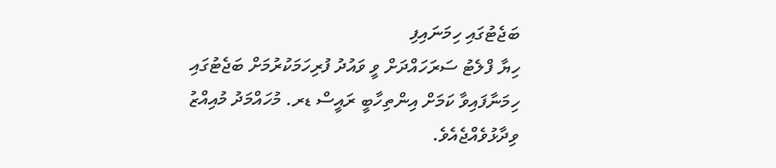ބަޖެޓުގައި ހިމަނައިފި
ހިޔާ ފްލެޓު ސަރަހައްދަށް ވީ ވައުދު ފުރިހަމަކުރުމަށް ބަޖެޓުގައި ހިމަނާފައިވާ ކަމަށް އިންތިހާބީ ރައީސް ޑރ. މުހައްމަދު މުއިއްޒު ވިދާޅުވެއްޖެއެވެ.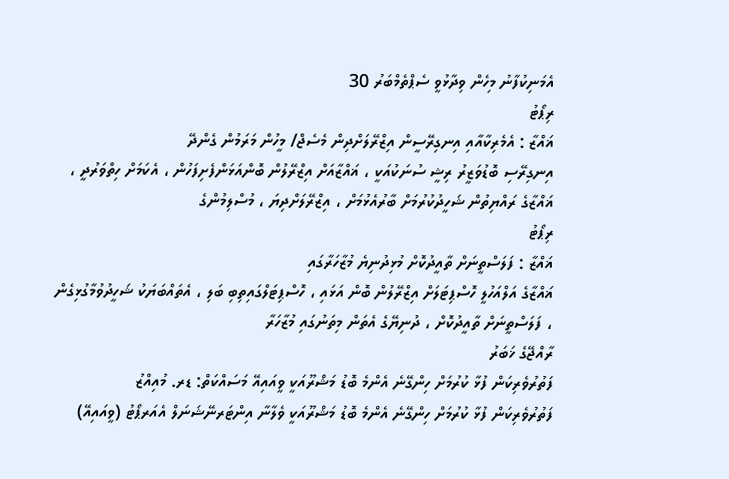އެމަނިކުފާނު މިހެން ވިދާޅުވީ ސެޕްތެމްބަރު 30
ރިޕޯޓު
ޣައްޒާ : އެމެރިކާއާއި އިނގިރޭސީން އިޒްރޭލަށްދިން މެސެޖް/ މީހުން މަރަމުން ގެންދޭ
އިނގިރޭސި ބޮޑުވަޒީރު ރިޝީ ސުނަކުއަކީ ، ޣައްޒާއަށް އިޒްރޭލުން ބޮންއަޅަންފެށިފަހުން ، އެކަމަށް ހިތްވަރުދީ ، ޣައްޒާގެ ރައްޔިތުން ޝަހީދުކުރުމަށް ބާރުއެޅުމަށް ، އިޒްރޭލަށްދިޔަ ، މުސްލިމުންގެ
ރިޕޯޓު
ޣައްޒާ : ފަލަސްތީނަށް ތާއީދުކޮށް މުޅިދުނިޔެ މުޒާހަރާގައި
ޣައްޒާގެ އަލްއަހުލީ ހޮސްޕިޓަލަށް އިޒްރޭލުން ބޮން އަޅައި ، ހޮސްޕިޓަލްގައިތިބި ބަލި ، އެތައްބަޔަކު ޝަހީދުވުމާގުޅިގެން ، ފަލަސްތީނަށް ތާއީދުކޮށް ، ދުނިޔޭގެ އެތަން މިތަނުގައި މުޒާހަރާ
ރާއްޖޭގެ ޚަބަރު
ފަތުރުވެރިކަން ފުޅާ ކުރުމަށް ހިންގޭނެ އެންމެ ބޮޑު މަޝްރޫއަކީ ވީއައިއޭ މަސައްކަތް: ޑރ. މުއިއްޒު
ފަތުރުވެރިކަން ފުޅާ ކުރުމަށް ހިންގޭނެ އެންމެ ބޮޑު މަޝްރޫއަކީ ވެލާނާ އިންޓަރނޭޝަނަލް އެއަރޕޯޓު (ވީއައިއޭ)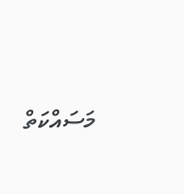މަސައްކަތް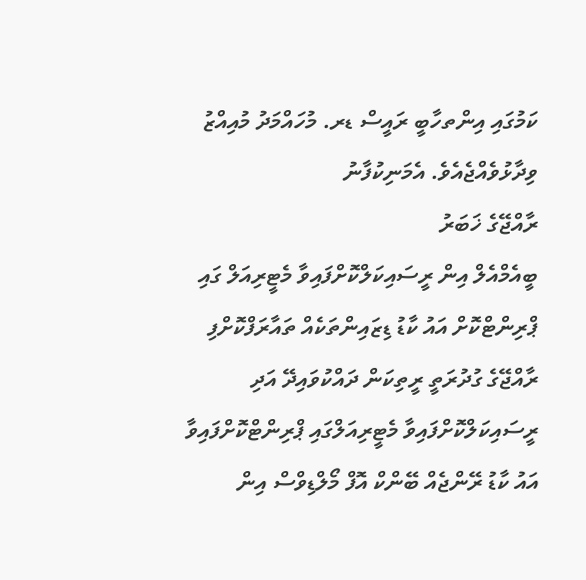ކަމުގައި އިންތހާބީ ރައީސް ޑރ. މުހައްމަދު މުއިއްޒު ވިދާޅުވެއްޖެއެވެ. އެމަނިކުފާނު
ރާއްޖޭގެ ޚަބަރު
ބީއެމްއެލް އިން ރީސައިކަލްކޮށްފައިވާ މެޓީރިއަލް ގައި ޕްރިންޓްކޮށް އައު ކާޑު ޑިޒައިންތަކެއް ތައާރަފްކޮށްފި
ރާއްޖޭގެ ގުދުރަތީ ރީތިކަން ދައްކުވައިދޭ އަދި ރީސައިކަލްކޮށްފައިވާ މެޓީރިއަލްގައި ޕްރިންޓްކޮށްފައިވާ އައު ކާޑު ރޭންޖެއް ބޭންކް އޮފް މޯލްޑިވްސް އިން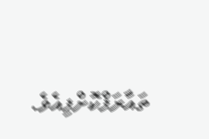ތައާރަފްކޮށްފިއެވެ.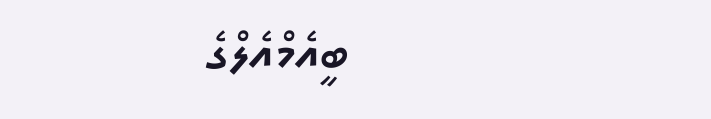ބީއެމްއެލްގެ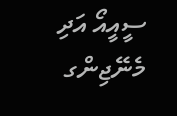ސީއީއޯ އަދި މެނޭޖިންގ